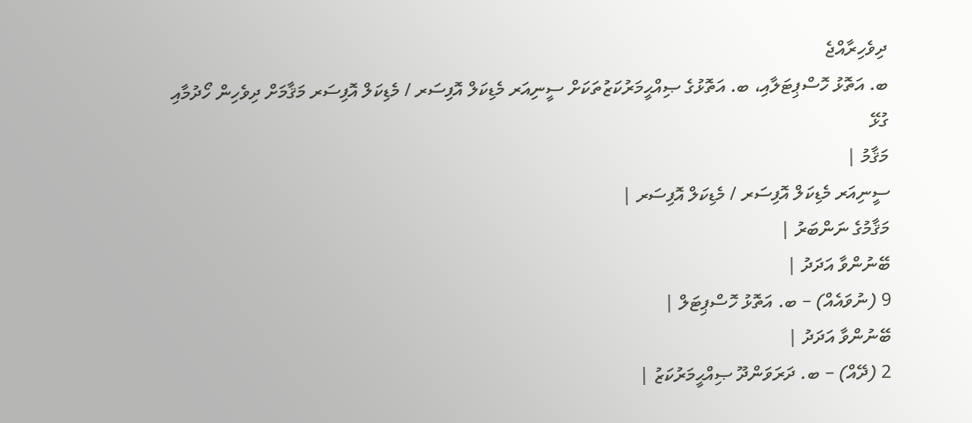ދިވެހިރާއްޖެ
ބ. އަތޮޅު ހޮސްޕިޓަލާއި، ބ. އަތޮޅުގެ ޞިއްޙީމަރުކަޒުތަކަށް ސީނިއަރ މެޑިކަލް އޮފިސަރ / މެޑިކަލް އޮފިސަރ މަޤާމަށް ދިވެހިން ހޯދުމާއި ގުޅޭ
މަޤާމު |
ސީނިއަރ މެޑިކަލް އޮފިސަރ / މެޑިކަލް އޮފިސަރ |
މަޤާމުގެ ނަންބަރު |
ބޭނުންވާ އަދަދު |
9 (ނުވައެއް) – ބ. އަތޮޅު ހޮސްޕިޓަލް |
ބޭނުންވާ އަދަދު |
2 (ދޭއް) – ބ. ދަރަވަންދޫ ޞިއްޙީމަރުކަޒު |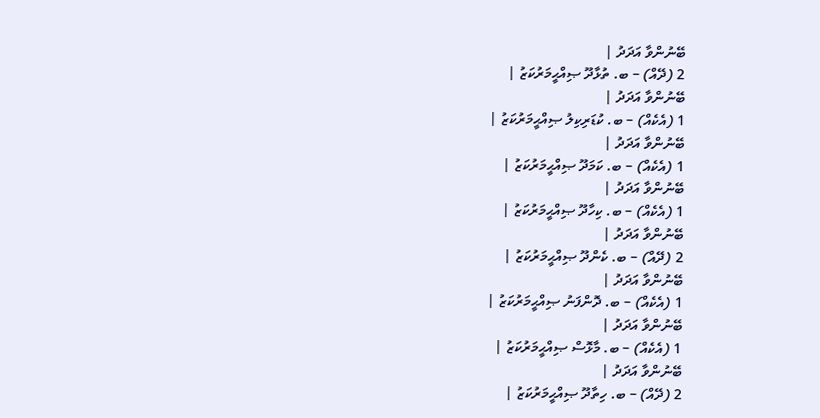ބޭނުންވާ އަދަދު |
2 (ދޭއް) – ބ. ތުޅާދޫ ޞިއްޙީމަރުކަޒު |
ބޭނުންވާ އަދަދު |
1 (އެކެއް) – ބ. ކުޑަރިކިލު ޞިއްޙީމަރުކަޒު |
ބޭނުންވާ އަދަދު |
1 (އެކެއް) – ބ. ކަމަދޫ ޞިއްޙީމަރުކަޒު |
ބޭނުންވާ އަދަދު |
1 (އެކެއް) – ބ. ކިހާދޫ ޞިއްޙީމަރުކަޒު |
ބޭނުންވާ އަދަދު |
2 (ދޭއް) – ބ. ކެންދޫ ޞިއްޙީމަރުކަޒު |
ބޭނުންވާ އަދަދު |
1 (އެކެއް) – ބ. ދޮންފަނު ޞިއްޙީމަރުކަޒު |
ބޭނުންވާ އަދަދު |
1 (އެކެއް) – ބ. މާޅޮސް ޞިއްޙީމަރުކަޒު |
ބޭނުންވާ އަދަދު |
2 (ދޭއް) – ބ. ހިތާދޫ ޞިއްޙީމަރުކަޒު |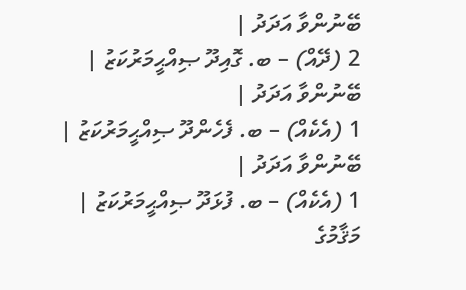ބޭނުންވާ އަދަދު |
2 (ދޭއް) – ބ. ގޮއިދޫ ޞިއްޙީމަރުކަޒު |
ބޭނުންވާ އަދަދު |
1 (އެކެއް) – ބ. ފެހެންދޫ ޞިއްޙީމަރުކަޒު |
ބޭނުންވާ އަދަދު |
1 (އެކެއް) – ބ. ފުޅަދޫ ޞިއްޙީމަރުކަޒު |
މަޤާމުގެ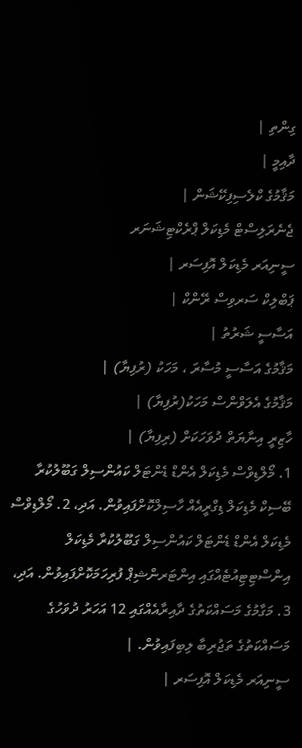ގިންތި |
ދާއިމީ |
މަޤާމުގެ ކްލެސިފިކޭޝަން |
ޖެނެރަލިސްޓް މެޑިކަލް ޕްރެކްޓިޝަނަރ
ސީނިއަރ މެޑިކަލް އޮފިސަރ |
ޕަބްލިކް ސަރވިސް ރޭންކް |
އަސާސީ ޝަރުތު |
މަޤާމުގެ އަސާސީ މުސާރަ ، މަހަކު (ރުފިޔާ) |
މަޤާމުގެ އެލަވްންސް މަހަކު(ރުފިޔާ) |
ހާޒިރީ އިނާޔަތް ދުވަހަކަށް (ރިފިޔާ) |
1. މޯލްޑިވްސް މެޑިކަލް އެންޑް ޑެންޓަލް ކައުންސިލް ގަބޫލުކުރާ ބޭސިކް މެޑިކަލް ޑިގްރީއެއް ހާސިލްކޮށްފައިވުން. އަދި، 2. މޯލްޑިވްސް މެޑިކަލް އެންޑް ޑެންޓަލް ކައުންސިލް ގަބޫލުކުރާ މެޑިކަލް އިންސްޓިޓިއުޓެއްގައި އިންޓަރންޝިޕް ފުރިހަމަކޮށްފައިވުން. އަދި، 3. މަގާމުގެ މަސައްކަތުގެ ދާއިރާއެއްގައި 12 އަހަރު ދުވަހުގެ މަސައްކަތުގެ ތަޖުރިބާ ލިބިފައިވުން. |
ސީނިއަރ މެޑިކަލް އޮފިސަރ |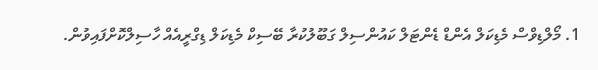1. މޯލްޑިވްސް މެޑިކަލް އެންޑް ޑެންޓަލް ކައުންސިލް ގަބޫލުކުރާ ބޭސިކް މެޑިކަލް ޑިގްރީއެއް ހާސިލްކޮށްފައިވުން.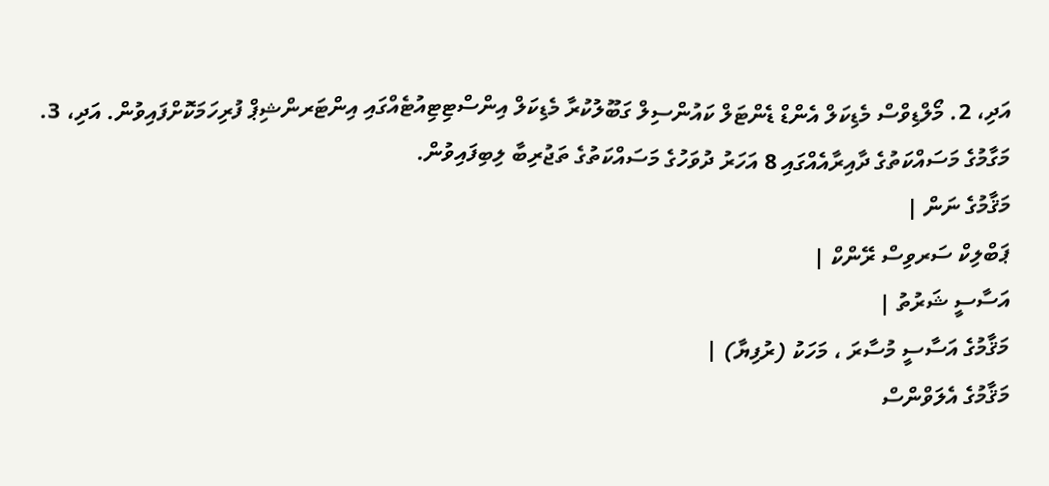އަދި، 2. މޯލްޑިވްސް މެޑިކަލް އެންޑް ޑެންޓަލް ކައުންސިލް ގަބޫލުކުރާ މެޑިކަލް އިންސްޓިޓިއުޓެއްގައި އިންޓަރންޝިޕް ފުރިހަމަކޮށްފައިވުން. އަދި، 3. މަގާމުގެ މަސައްކަތުގެ ދާއިރާއެއްގައި 8 އަހަރު ދުވަހުގެ މަސައްކަތުގެ ތަޖުރިބާ ލިބިފައިވުން.
މަޤާމުގެ ނަން |
ޕަބްލިކް ސަރވިސް ރޭންކް |
އަސާސީ ޝަރުތު |
މަޤާމުގެ އަސާސީ މުސާރަ ، މަހަކު (ރުފިޔާ) |
މަޤާމުގެ އެލަވްންސް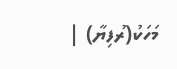މަހަކު(ރުފިޔާ) |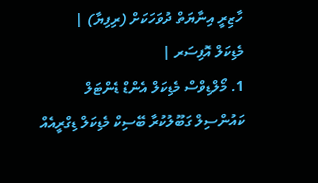ހާޒިރީ އިނާޔަތް ދުވަހަކަށް (ރިފިޔާ) |
މެޑިކަލް އޮފިސަރ |
1. މޯލްޑިވްސް މެޑިކަލް އެންޑް ޑެންޓަލް ކައުންސިލް ގަބޫލުކުރާ ބޭސިކް މެޑިކަލް ޑިގްރީއެއް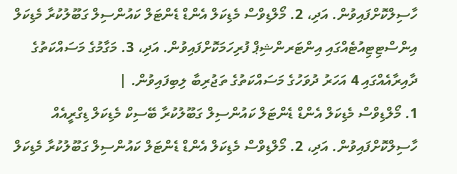ހާސިލްކޮށްފައިވުން. އަދި، 2. މޯލްޑިވްސް މެޑިކަލް އެންޑް ޑެންޓަލް ކައުންސިލް ގަބޫލުކުރާ މެޑިކަލް އިންސްޓިޓިއުޓެއްގައި އިންޓަރންޝިޕް ފުރިހަމަކޮށްފައިވުން. އަދި، 3. މަގާމުގެ މަސައްކަތުގެ ދާއިރާއެއްގައި 4 އަހަރު ދުވަހުގެ މަސައްކަތުގެ ތަޖުރިބާ ލިބިފައިވުން. |
1. މޯލްޑިވްސް މެޑިކަލް އެންޑް ޑެންޓަލް ކައުންސިލް ގަބޫލުކުރާ ބޭސިކް މެޑިކަލް ޑިގްރީއެއް ހާސިލްކޮށްފައިވުން. އަދި، 2. މޯލްޑިވްސް މެޑިކަލް އެންޑް ޑެންޓަލް ކައުންސިލް ގަބޫލުކުރާ މެޑިކަލް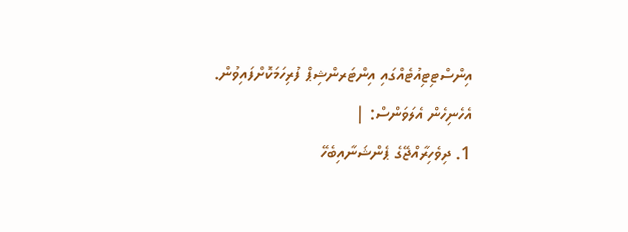އިންސްޓިޓިއުޓެއްގައި އިންޓަރންޝިޕް ފުރިހަމަކޮށްފައިވުން.
އެހެނިހެން އެލަވަންސް: |
1. ދިވެހިރާއްޖޭގެ ޕެންޝަނާއިބެހޭ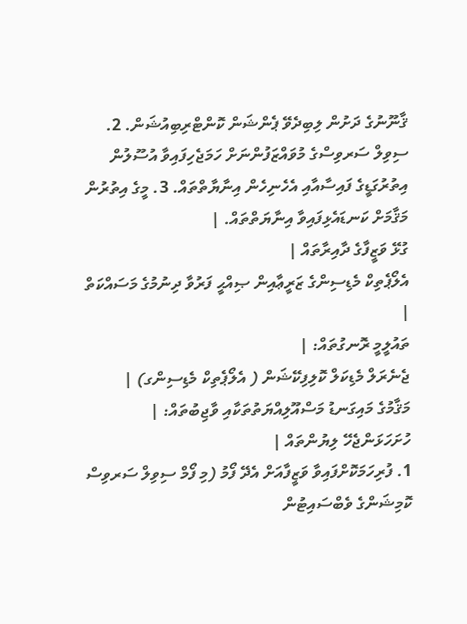ޤާނޫނުގެ ދަށުން ލިބިދެވޭ ޕެންޝަން ކޮންޓްރިބިއުޝަން. 2. ސިވިލް ސަރވިސްގެ މުވައްޒަފުންނަށް ހަމަޖެހިފައިވާ އުސޫލުން އިތުރުގަޑީގެ ފައިސާއާއި އެހެނިހެން އިނާޔާތްތައް. 3. މީގެ އިތުރުން މަޤާމަށް ކަނޑައެޅިފައިވާ އިނާޔަތްތައް. |
ގުޅޭ ވަޒީފާގެ ދާއިރާތައް |
އެލޯޕެތިކް މެޑިސިންގެ ޒަރީޢާއިން ޞިއްޙީ ފަރުވާ ދިނުމުގެ މަސައްކަތް |
ތައުލީމީ ރޮނގުތައް: |
ޖެނެރަލް މެޑިކަލް ކޮލިފިކޭޝަން ( އެލޯޕެތިކް މެޑިސިންގ) |
މަޤާމުގެ މައިގަނޑު މަސްއޫލިއްޔަތުތަކާއި ވާޖިބުތައް: |
ހުށަހަޅަންޖެހޭ ލިޔުންތައް |
1. ފުރިހަމަކޮށްފައިވާ ވަޒީފާއަށް އެދޭ ފޯމު (މި ފޯމް ސިވިލް ސަރވިސް ކޮމިޝަންގެ ވެބްސައިޓުން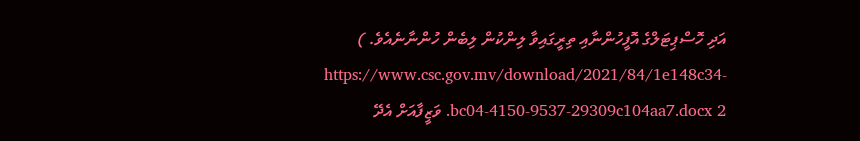އަދި ހޮސްޕިޓަލްގެ އޮފީހުންނާއި ތިރީގައިވާ ލިންކުން ލިބެން ހުންނާނެއެވެ. ) https://www.csc.gov.mv/download/2021/84/1e148c34-bc04-4150-9537-29309c104aa7.docx 2. ވަޒީފާއަށް އެދޭ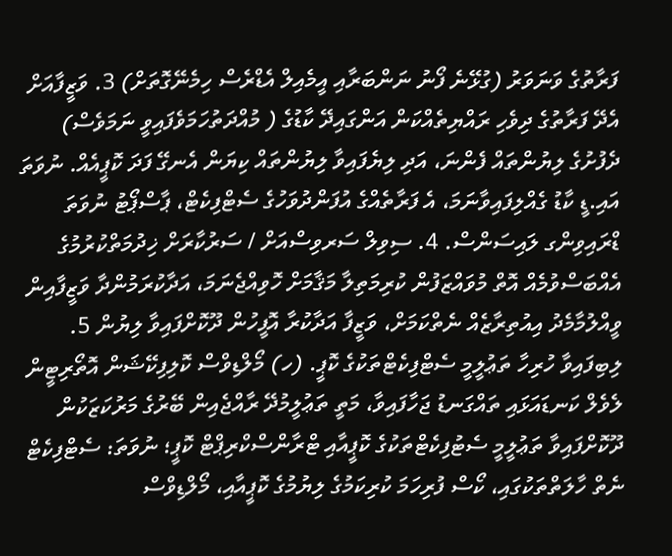ފަރާތުގެ ވަނަވަރު (ގުޅޭނެ ފޯނު ނަންބަރާއި އީމެއިލް އެޑްރެސް ހިމެނޭގޮތަށް) 3. ވަޒީފާއަށް އެދޭ ފަރާތުގެ ދިވެހި ރައްޔިތެއްކަން އަންގައިދޭ ކާޑުގެ ( މުއްދަތުހަމަވެފައިވީ ނަމަވެސް) ދެފުށުގެ ލިޔުންތައް ފެންނަ، އަދި ލިޔެފައިވާ ލިޔުންތައް ކިޔަން އެނގޭ ފަދަ ކޮޕީއެއް. ނުވަތަ އައި.ޑީ ކާޑު ގެއްލިފައިވާނަމަ، އެ ފަރާތެއްގެ އުފަންދުވަހުގެ ސެޓްފިކެޓް، ޕާސްޕޯޓު ނުވަތަ ޑްރައިވިންގ ލައިސަންސް. 4. ސިވިލް ސަރވިސްއަށް / ސަރުކާރަށް ޚިދުމަތްކުރުމުގެ އެއްބަސްވުމެއް އޮތް މުވައްޒަފުން ކުރިމަތިލާ މަޤާމަށް ހޮވިއްޖެނަމަ، އަދާކުރަމުންދާ ވަޒީފާއިން ވީއްލުމާމެދު އިއުތިރާޒެއް ނެތްކަމަށް، ވަޒީފާ އަދާކުރާ އޮފީހުން ދޫކޮށްފައިވާ ލިޔުން 5. ލިބިފައިވާ ހުރިހާ ތަޢުލީމީ ސެޓްފިކެޓްތަކުގެ ކޮޕީ. (ހ) މޯލްޑިވްސް ކޮލިފިކޭޝަން އޮތޯރިޓީން ލެވެލް ކަނޑައަޅައި ތައްގަނޑު ޖަހާފައިވާ، މަތީ ތަޢުލީމުދޭ ރާއްޖެއިން ބޭރުގެ މަރުކަޒަކުން ދޫކޮށްފައިވާ ތަޢުލީމީ ސެޓުފިކެޓްތަކުގެ ކޮޕީއާއި ޓްރާންސްކްރިޕްޓް ކޮޕީ؛ ނުވަތަ: ސެޓްފިކެޓް ނެތް ހާލަތްތަކުގައި، ކޯސް ފުރިހަމަ ކުރިކަމުގެ ލިޔުމުގެ ކޮޕީއާއި، މޯލްޑިވްސް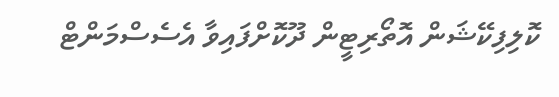ކޮލިފިކޭޝަން އޮތޯރިޓީން ދޫކޮށްފައިވާ އެސެސްމަންޓް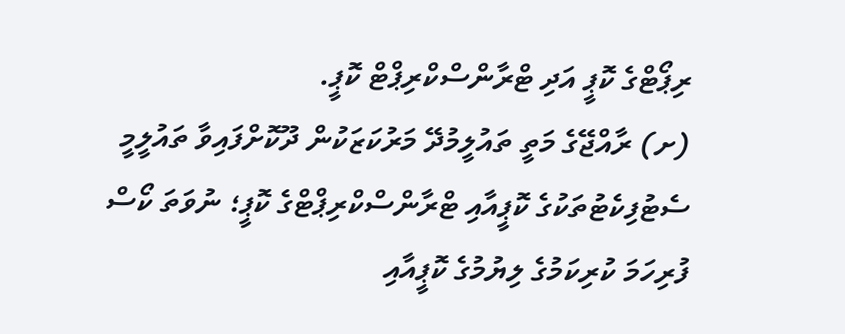ރިޕޯޓްގެ ކޮޕީ އަދި ޓްރާންސްކްރިޕްޓް ކޮޕީ.
(ށ) ރާއްޖޭގެ މަތީ ތައުލީމުދޭ މަރުކަޒަކުން ދޫކޮށްފައިވާ ތައުލީމީ ސެޓުފިކެޓުތަކުގެ ކޮޕީއާއި ޓްރާންސްކްރިޕްޓްގެ ކޮޕީ؛ ނުވަތަ ކޯސް ފުރިހަމަ ކުރިކަމުގެ ލިޔުމުގެ ކޮޕީއާއި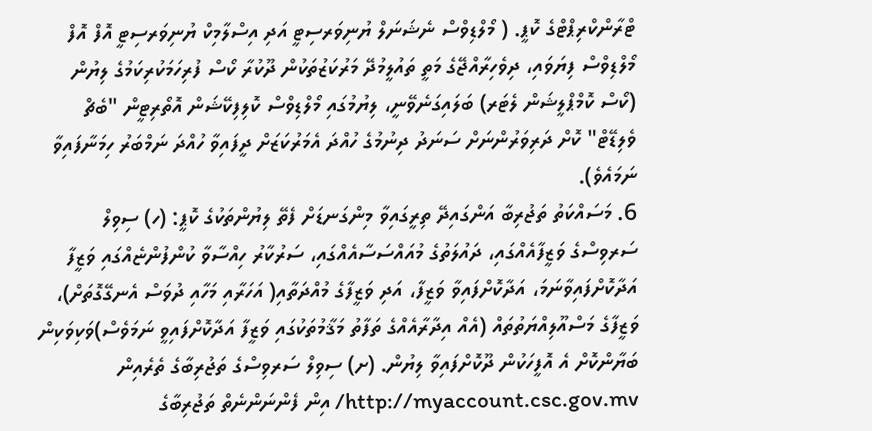ޓްރާންކްރިޕްޓްގެ ކޮޕީ. ( މޯލްޑިވްސް ނެޝަނަލް ޔުނިވަރސިޓީ އަދި އިސްލާމިކް ޔުނިވަރސިޓީ އޮފް އޮފް މޯލްޑިވްސް ފިޔަވައި، ދިވެހިރާއްޖޭގެ މަތީ ތައުލީމުދޭ މަރުކަޒުތަކުން ދޫކުރާ ކޯސް ފުރިހަމަކުރިކަމުގެ ލިޔުން (ކޯސް ކޮމްޕްލީޝަން ލެޓަރ) ބަލައިގަނެވޭނީ، ލިޔުމުގައި މޯލްޑިވްސް ކޮލިފިކޭޝަން އޮތޯރިޓީން "ބެޗް ވެލިޑޭޓް" ކޮށް ދަރިވަރުންނަށް ސަނަދު ދިނުމުގެ ހުއްދަ އެމަރުކަޒަށް ދީފައިވާ ހުއްދަ ނަމްބަރު ހިމަނާފައިވާ ނަމައެވެ).
6. މަސައްކަތު ތަޖުރިބާ އަންގައިދޭ ތިރީގައިވާ މިންގަނޑަށް ފެތޭ ލިޔުންތަކުގެ ކޮޕީ: (ހ) ސިވިލް ސަރވިސްގެ ވަޒީފާއެއްގައި، ދައުލަތުގެ މުއައްސަސާއެއްގައި، ސަރުކާރު ހިއްސާވާ ކުންފުންޏެއްގައި ވަޒީފާ އަދާކޮށްފައިވާނަމަ، އަދާކޮށްފައިވާ ވަޒީފާ، އަދި ވަޒީފާގެ މުއްދަތާއި( އަހަރާއި މަހާއި ދުވަސް އެނގޭގޮތަށް)، ވަޒީފާގެ މަސްއޫލިއްޔަތުތައް (އެއް އިދާރާއެއްގެ ތަފާތު މަޤާމުތަކުގައި ވަޒީފާ އަދާކޮށްފައިވީ ނަމަވެސް)ވަކިވަކިން ބަޔާންކޮށް އެ އޮފީހަކުން ދޫކޮށްފައިވާ ލިޔުން. (ށ) ސިވިލް ސަރވިސްގެ ތަޖުރިބާގެ ތެރެއިން http://myaccount.csc.gov.mv/ އިން ފެންނަންނެތް ތަޖުރިބާގެ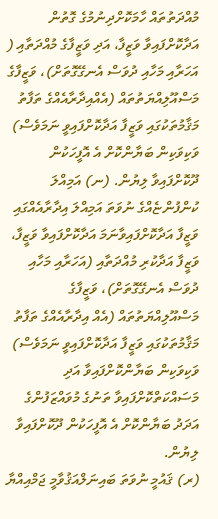މުއްދަތުތައް ހާމަކޮށްދިނުމުގެ ގޮތުން އަދާކޮށްފައިވާ ވަޒީފާ، އަދި ވަޒީފާގެ މުއްދަތާއި ( އަހަރާއި މަހާއި ދުވަސް އެނގޭގޮތަށް)، ވަޒީފާގެ މަސްއޫލިއްޔަތުތައް (އެއްއިދާރާއެއްގެ ތަފާތު މަޤާމުތަކުގައި ވަޒީފާ އަދާކޮށްފައިވީ ނަމަވެސް) ވަކިވަކިން ބަޔާންކޮށް އެ އޮފީހަކުން ދޫކޮށްފައިވާ ލިޔުން. (ނ) އަމިއްލަ ކުންފުންޏެއްގެ ނުވަތަ އަމިއްލަ އިދާރާއެއްގައި ވަޒީފާ އަދާކޮށްފައިވާނަމަ އަދާކޮށްފައިވާ ވަޒީފާ، ވަޒީފާ އަދާކުރި މުއްދަތާއި (އަހަރާއި މަހާއި ދުވަސް އެނގޭގޮތަށް)، ވަޒީފާގެ މަސްއޫލިއްޔަތުތައް (އެއް އިދާރާއެއްގެ ތަފާތު މަޤާމުތަކުގައި ވަޒީފާ އަދާކޮށްފައިވީ ނަމަވެސް) ވަކިވަކިން ބަޔާންކޮށްފައިވާ އަދި މަސައްކަތްކޮށްފައިވާ ތަނުގެ މުވައްޒަފުންގެ އަދަދު ބަޔާންކޮށް އެ އޮފީހަކުން ދޫކޮށްފައިވާ ލިޔުން.
(ރ) ޤައުމީ ނުވަތަ ބައިނަލްއަޤުވާމީ ޖަމްއިއްޔާ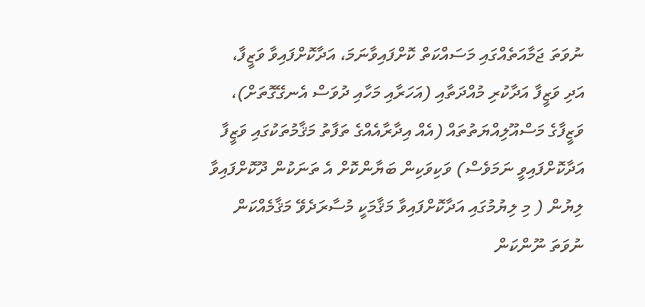ނުވަތަ ޖަމާއަތެއްގައި މަސައްކަތް ކޮށްފައިވާނަމަ، އަދާކޮށްފައިވާ ވަޒީފާ، އަދި ވަޒީފާ އަދާކުރި މުއްދަތާއި (އަހަރާއި މަހާއި ދުވަސް އެނގޭގޮތަށް)، ވަޒީފާގެ މަސްއޫލިއްޔަތުތައް (އެއް އިދާރާއެއްގެ ތަފާތު މަޤާމުތަކުގައި ވަޒީފާ އަދާކޮށްފައިވީ ނަމަވެސް) ވަކިވަކިން ބަޔާންކޮށް އެ ތަނަކުން ދޫކޮށްފައިވާ ލިޔުން ( މި ލިޔުމުގައި އަދާކޮށްފައިވާ މަޤާމަކީ މުސާރަދެވޭ މަޤާމެއްކަން ނުވަތަ ނޫންކަން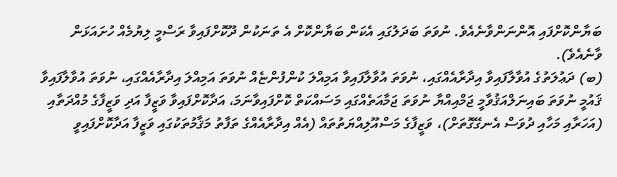ބަޔާންކޮށްފައި އޮންނަންވާނެއެވެ. ނުވަތަ ބަދަލުގައި އެކަން ބަޔާންކޮށް އެ ތަނަކުން ދޫކޮށްފައިވާ ރަސްމީ ލިޔުމެއް ހުށައަޅަން ވާނެއެވެ).
(ބ) ދަޢުލަތުގެ އުވާލާފައިވާ އިދާރާއެއްގައި، ނުވަތަ އުވާލާފައިވާ އަމިއްލަ ކުންފުންޏެއް ނުވަތަ އަމިއްލަ އިދާރާއެއްގައި، ނުވަތަ އުވާލާފައިވާ ޤައުމީ ނުވަތަ ބައިނަލްއަޤުވާމީ ޖަމްއިއްޔާ ނުވަތަ ޖަމާއަތެއްގައި މަސައްކަތް ކޮށްފައިވާނަމަ، އަދާކޮށްފައިވާ ވަޒީފާ އަދި ވަޒީފާގެ މުއްދަތާއި (އަހަރާއި މަހާއި ދުވަސް އެނގޭގޮތަށް)، ވަޒީފާގެ މަސްއޫލިއްޔަތުތައް (އެއް އިދާރާއެއްގެ ތަފާތު މަޤާމުތަކުގައި ވަޒީފާ އަދާކޮށްފައިވީ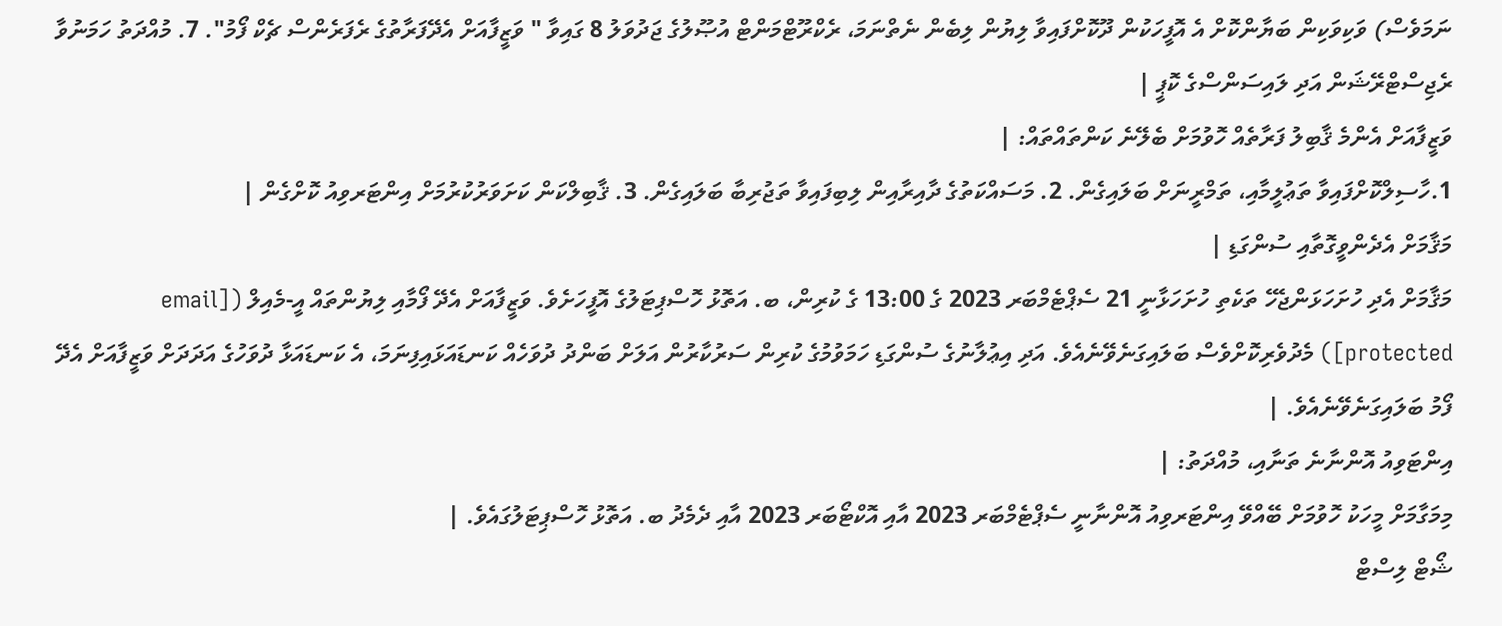ނަމަވެސް) ވަކިވަކިން ބަޔާންކޮށް އެ އޮފީހަކުން ދޫކޮށްފައިވާ ލިޔުން ލިބެން ނެތްނަމަ، ރެކްރޫޓްމަންޓް އުޞޫލުގެ ޖަދުވަލު 8 ގައިވާ " ވަޒީފާއަށް އެދޭފަރާތުގެ ރެފަރެންސް ޗެކް ފޯމު". 7. މުއްދަތު ހަމަނުވާ ރެޖިސްޓްރޭޝަން އަދި ލައިސަންސްގެ ކޮޕީ |
ވަޒީފާއަށް އެންމެ ޤާބިލު ފަރާތެއް ހޮވުމަށް ބެލޭނެ ކަންތައްތައް: |
1.ހާސިލްކޮށްފައިވާ ތަޢުލީމާއި، ތަމްރީނަށް ބަލައިގެން. 2. މަސައްކަތުގެ ދާއިރާއިން ލިބިފައިވާ ތަޖުރިބާ ބަލައިގެން. 3. ޤާބިލްކަން ކަށަވަރުކުރުމަށް އިންޓަރވިއު ކޮށްގެން |
މަޤާމަށް އެދެންވީގޮތާއި ސުންގަޑި |
މަޤާމަށް އެދި ހުށަހަޅަންޖެހޭ ތަކެތި ހުށަހަޅާނީ 21 ސެޕްޓެމްބަރ 2023 ގެ 13:00 ގެ ކުރިން، ބ. އަތޮޅު ހޮސްޕިޓަލުގެ އޮފީހަށެވެ. ވަޒީފާއަށް އެދޭ ފޯމާއި ލިޔުންތައް އީ-މެއިލް ([email protected]) މެދުވެރިކޮށްވެސް ބަލައިގަނެވޭނެއެވެ. އަދި އިޢުލާނުގެ ސުންގަޑި ހަމަވުމުގެ ކުރިން ސަރުކާރުން އަލަށް ބަންދު ދުވަހެއް ކަނޑައަޅައިފިނަމަ، އެ ކަނޑައަޅާ ދުވަހުގެ އަދަދަށް ވަޒީފާއަށް އެދޭ ފޯމު ބަލައިގަނެވޭނެއެވެ. |
އިންޓަވިއު އޮންނާނެ ތަނާއި، މުއްދަތު: |
މިމަގާމަށް މީހަކު ހޮވުމަށް ބޭއްވޭ އިންޓަރވިއު އޮންނާނީ ސެޕްޓެމްބަރ 2023 އާއި އޮކްޓޯބަރ 2023 އާއި ދެމެދު ބ. އަތޮޅު ހޮސްޕިޓަލުގައެވެ. |
ޝޯޓް ލިސްޓް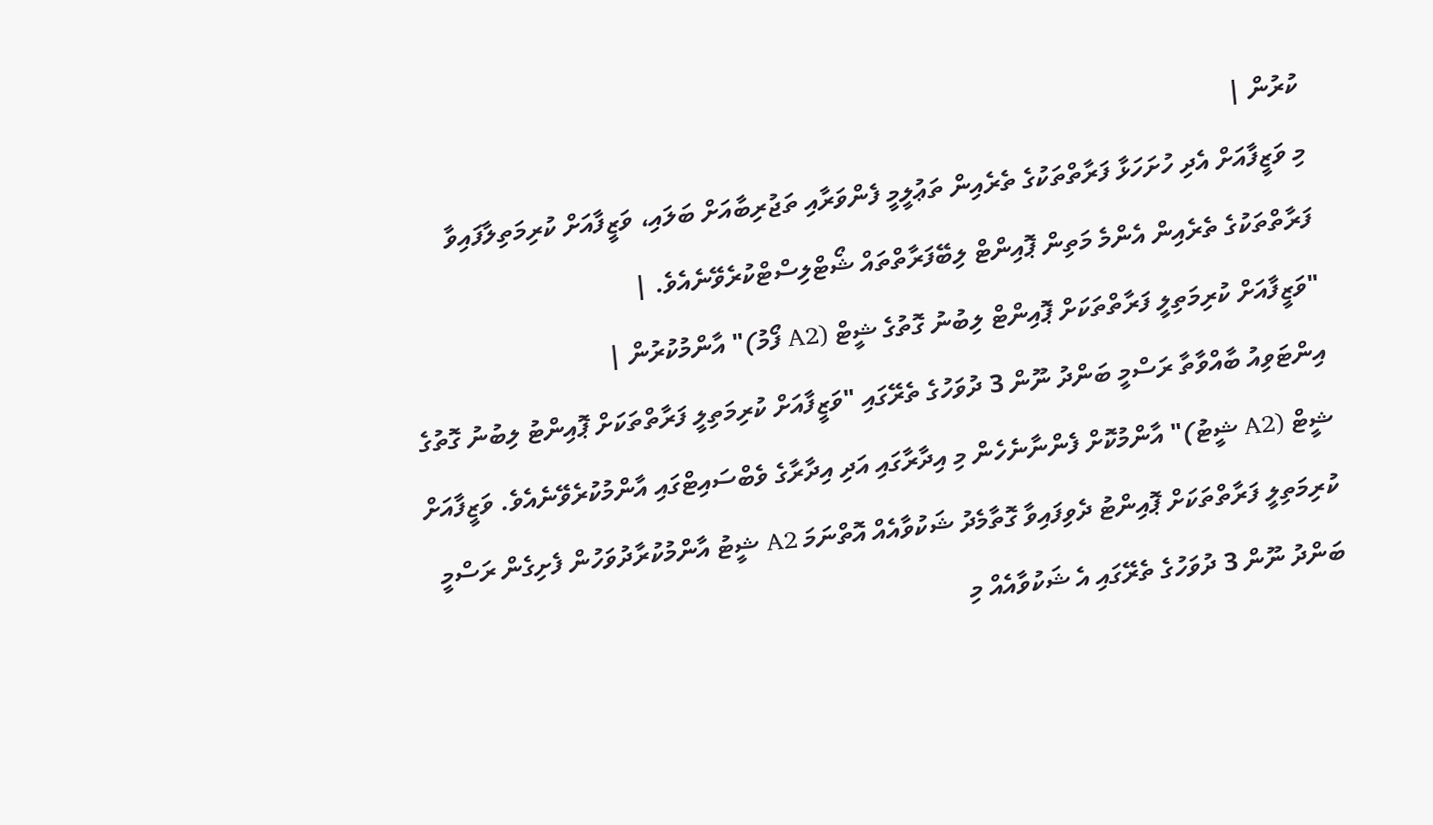ކުރުން |
މި ވަޒީފާއަށް އެދި ހުށަހަޅާ ފަރާތްތަކުގެ ތެރެއިން ތަޢުލީމީ ފެންވަރާއި ތަޖުރިބާއަށް ބަލައި، ވަޒީފާއަށް ކުރިމަތިލާފައިވާ ފަރާތްތަކުގެ ތެރެއިން އެންމެ މަތިން ޕޮއިންޓް ލިބޭފަރާތްތައް ޝޯޓްލިސްޓްކުރެވޭނެއެވެ. |
"ވަޒީފާއަށް ކުރިމަތިލީ ފަރާތްތަކަށް ޕޮއިންޓް ލިބުނު ގޮތުގެ ޝީޓް (A2 ފޯމު)" އާންމުކުރުން |
އިންޓަވިއު ބާއްވާތާ ރަސްމީ ބަންދު ނޫން 3 ދުވަހުގެ ތެރޭގައި "ވަޒީފާއަށް ކުރިމަތިލީ ފަރާތްތަކަށް ޕޮއިންޓު ލިބުނު ގޮތުގެ ޝީޓް (A2 ޝީޓު)" އާންމުކޮށް ފެންނާނެހެން މި އިދާރާގައި އަދި އިދާރާގެ ވެބްސައިޓްގައި އާންމުކުރެވޭނެއެވެ. ވަޒީފާއަށް ކުރިމަތިލީ ފަރާތްތަކަށް ޕޮއިންޓު ދެވިފައިވާ ގޮތާމެދު ޝަކުވާއެއް އޮތްނަމަ A2 ޝީޓު އާންމުކުރާދުވަހުން ފެށިގެން ރަސްމީ ބަންދު ނޫން 3 ދުވަހުގެ ތެރޭގައި އެ ޝަކުވާއެއް މި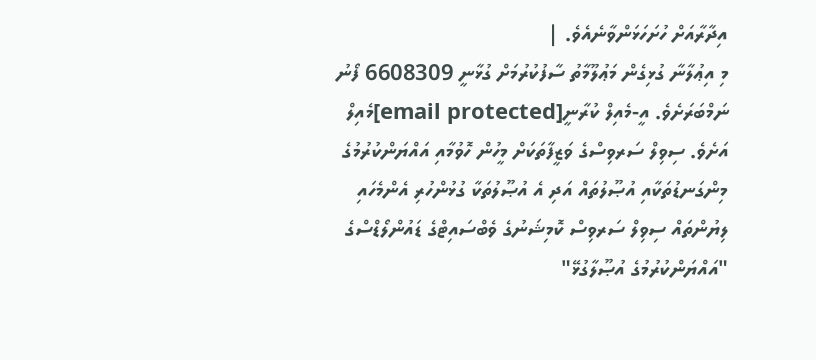އިދާރާއަށް ހުށަހަޅަންވާނެއެވެ. |
މި އިޢުލާނާ ގުޅިގެން މަޢުލޫމާތު ސާފުކުރުމަށް ގުޅާނީ 6608309 ފޯނު ނަމްބަރަށެވެ. އީ-މެއިލް ކުރާނީ[email protected]މެއިލް އަށެވެ. ސިވިލް ސަރވިސްގެ ވަޒީފާތަކަށް މީހުން ހޮވުމާއި އައްޔަންކުރުމުގެ މިންގަނޑުތަކާއި އުޞޫލުތައް އަދި އެ އުޞޫލުތަކާ ގުޅުންހުރި އެންމެހައި ލިޔުންތައް ސިވިލް ސަރވިސް ކޮމިޝަނުގެ ވެބްސައިޓްގެ ޑައުންލޯޑްސްގެ "އައްޔަންކުރުމުގެ އުޞޫލާގުޅޭ"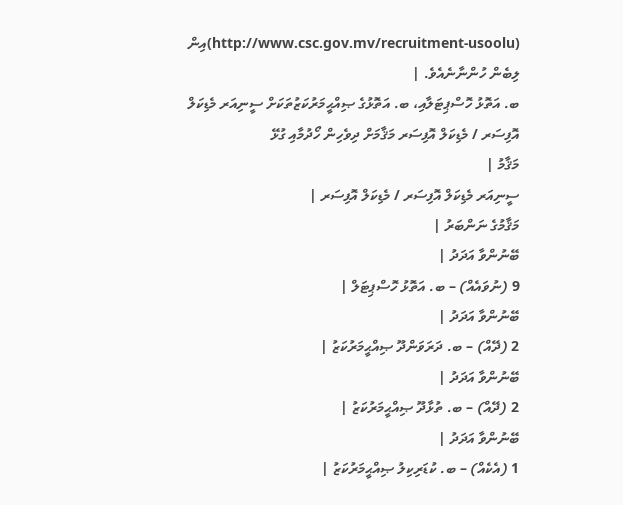(http://www.csc.gov.mv/recruitment-usoolu)އިން ލިބެން ހުންނާނެއެވެ. |
ބ. އަތޮޅު ހޮސްޕިޓަލާއި، ބ. އަތޮޅުގެ ޞިއްޙީމަރުކަޒުތަކަށް ސީނިއަރ މެޑިކަލް އޮފިސަރ / މެޑިކަލް އޮފިސަރ މަޤާމަށް ދިވެހިން ހޯދުމާއި ގުޅޭ
މަޤާމު |
ސީނިއަރ މެޑިކަލް އޮފިސަރ / މެޑިކަލް އޮފިސަރ |
މަޤާމުގެ ނަންބަރު |
ބޭނުންވާ އަދަދު |
9 (ނުވައެއް) – ބ. އަތޮޅު ހޮސްޕިޓަލް |
ބޭނުންވާ އަދަދު |
2 (ދޭއް) – ބ. ދަރަވަންދޫ ޞިއްޙީމަރުކަޒު |
ބޭނުންވާ އަދަދު |
2 (ދޭއް) – ބ. ތުޅާދޫ ޞިއްޙީމަރުކަޒު |
ބޭނުންވާ އަދަދު |
1 (އެކެއް) – ބ. ކުޑަރިކިލު ޞިއްޙީމަރުކަޒު |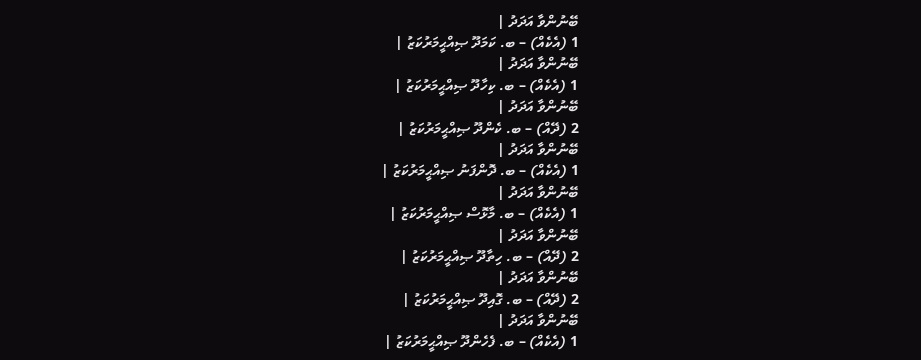ބޭނުންވާ އަދަދު |
1 (އެކެއް) – ބ. ކަމަދޫ ޞިއްޙީމަރުކަޒު |
ބޭނުންވާ އަދަދު |
1 (އެކެއް) – ބ. ކިހާދޫ ޞިއްޙީމަރުކަޒު |
ބޭނުންވާ އަދަދު |
2 (ދޭއް) – ބ. ކެންދޫ ޞިއްޙީމަރުކަޒު |
ބޭނުންވާ އަދަދު |
1 (އެކެއް) – ބ. ދޮންފަނު ޞިއްޙީމަރުކަޒު |
ބޭނުންވާ އަދަދު |
1 (އެކެއް) – ބ. މާޅޮސް ޞިއްޙީމަރުކަޒު |
ބޭނުންވާ އަދަދު |
2 (ދޭއް) – ބ. ހިތާދޫ ޞިއްޙީމަރުކަޒު |
ބޭނުންވާ އަދަދު |
2 (ދޭއް) – ބ. ގޮއިދޫ ޞިއްޙީމަރުކަޒު |
ބޭނުންވާ އަދަދު |
1 (އެކެއް) – ބ. ފެހެންދޫ ޞިއްޙީމަރުކަޒު |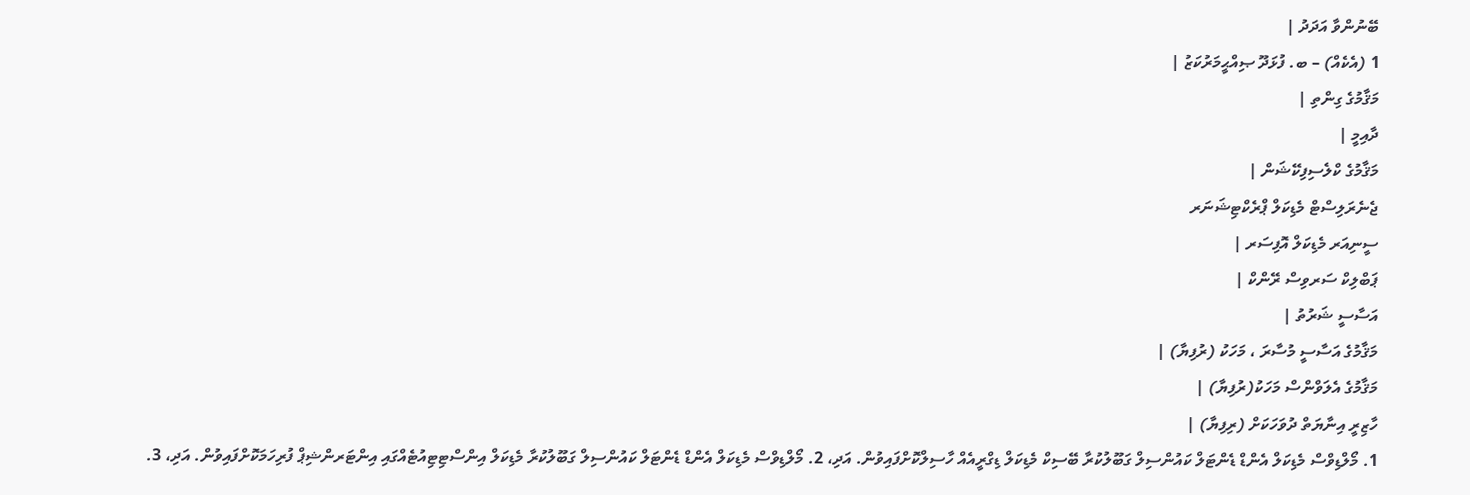ބޭނުންވާ އަދަދު |
1 (އެކެއް) – ބ. ފުޅަދޫ ޞިއްޙީމަރުކަޒު |
މަޤާމުގެ ގިންތި |
ދާއިމީ |
މަޤާމުގެ ކްލެސިފިކޭޝަން |
ޖެނެރަލިސްޓް މެޑިކަލް ޕްރެކްޓިޝަނަރ
ސީނިއަރ މެޑިކަލް އޮފިސަރ |
ޕަބްލިކް ސަރވިސް ރޭންކް |
އަސާސީ ޝަރުތު |
މަޤާމުގެ އަސާސީ މުސާރަ ، މަހަކު (ރުފިޔާ) |
މަޤާމުގެ އެލަވްންސް މަހަކު(ރުފިޔާ) |
ހާޒިރީ އިނާޔަތް ދުވަހަކަށް (ރިފިޔާ) |
1. މޯލްޑިވްސް މެޑިކަލް އެންޑް ޑެންޓަލް ކައުންސިލް ގަބޫލުކުރާ ބޭސިކް މެޑިކަލް ޑިގްރީއެއް ހާސިލްކޮށްފައިވުން. އަދި، 2. މޯލްޑިވްސް މެޑިކަލް އެންޑް ޑެންޓަލް ކައުންސިލް ގަބޫލުކުރާ މެޑިކަލް އިންސްޓިޓިއުޓެއްގައި އިންޓަރންޝިޕް ފުރިހަމަކޮށްފައިވުން. އަދި، 3.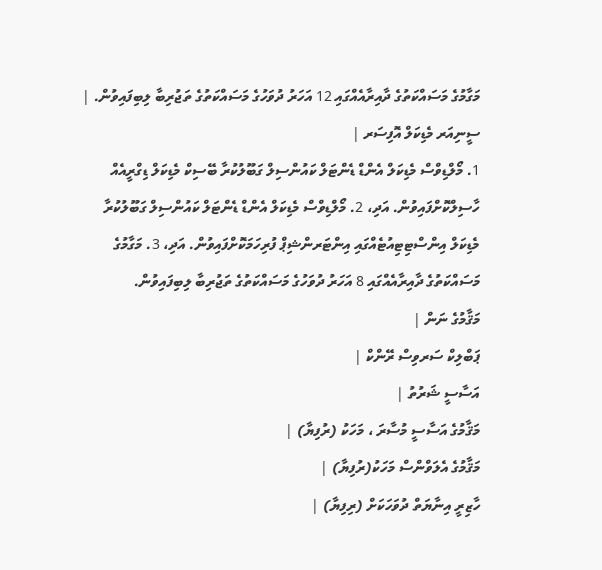މަގާމުގެ މަސައްކަތުގެ ދާއިރާއެއްގައި 12 އަހަރު ދުވަހުގެ މަސައްކަތުގެ ތަޖުރިބާ ލިބިފައިވުން. |
ސީނިއަރ މެޑިކަލް އޮފިސަރ |
1. މޯލްޑިވްސް މެޑިކަލް އެންޑް ޑެންޓަލް ކައުންސިލް ގަބޫލުކުރާ ބޭސިކް މެޑިކަލް ޑިގްރީއެއް ހާސިލްކޮށްފައިވުން. އަދި، 2. މޯލްޑިވްސް މެޑިކަލް އެންޑް ޑެންޓަލް ކައުންސިލް ގަބޫލުކުރާ މެޑިކަލް އިންސްޓިޓިއުޓެއްގައި އިންޓަރންޝިޕް ފުރިހަމަކޮށްފައިވުން. އަދި، 3. މަގާމުގެ މަސައްކަތުގެ ދާއިރާއެއްގައި 8 އަހަރު ދުވަހުގެ މަސައްކަތުގެ ތަޖުރިބާ ލިބިފައިވުން.
މަޤާމުގެ ނަން |
ޕަބްލިކް ސަރވިސް ރޭންކް |
އަސާސީ ޝަރުތު |
މަޤާމުގެ އަސާސީ މުސާރަ ، މަހަކު (ރުފިޔާ) |
މަޤާމުގެ އެލަވްންސް މަހަކު(ރުފިޔާ) |
ހާޒިރީ އިނާޔަތް ދުވަހަކަށް (ރިފިޔާ) |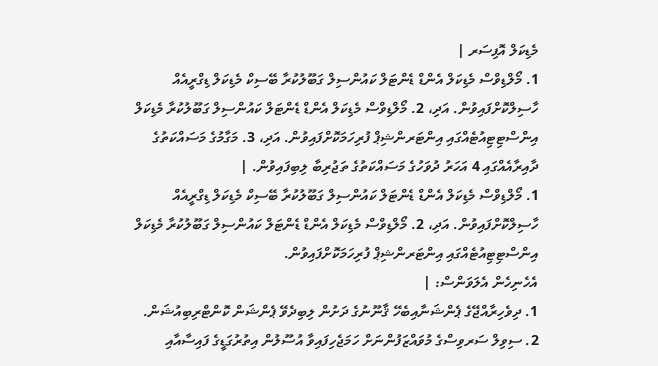މެޑިކަލް އޮފިސަރ |
1. މޯލްޑިވްސް މެޑިކަލް އެންޑް ޑެންޓަލް ކައުންސިލް ގަބޫލުކުރާ ބޭސިކް މެޑިކަލް ޑިގްރީއެއް ހާސިލްކޮށްފައިވުން. އަދި، 2. މޯލްޑިވްސް މެޑިކަލް އެންޑް ޑެންޓަލް ކައުންސިލް ގަބޫލުކުރާ މެޑިކަލް އިންސްޓިޓިއުޓެއްގައި އިންޓަރންޝިޕް ފުރިހަމަކޮށްފައިވުން. އަދި، 3. މަގާމުގެ މަސައްކަތުގެ ދާއިރާއެއްގައި 4 އަހަރު ދުވަހުގެ މަސައްކަތުގެ ތަޖުރިބާ ލިބިފައިވުން. |
1. މޯލްޑިވްސް މެޑިކަލް އެންޑް ޑެންޓަލް ކައުންސިލް ގަބޫލުކުރާ ބޭސިކް މެޑިކަލް ޑިގްރީއެއް ހާސިލްކޮށްފައިވުން. އަދި، 2. މޯލްޑިވްސް މެޑިކަލް އެންޑް ޑެންޓަލް ކައުންސިލް ގަބޫލުކުރާ މެޑިކަލް އިންސްޓިޓިއުޓެއްގައި އިންޓަރންޝިޕް ފުރިހަމަކޮށްފައިވުން.
އެހެނިހެން އެލަވަންސް: |
1. ދިވެހިރާއްޖޭގެ ޕެންޝަނާއިބެހޭ ޤާނޫނުގެ ދަށުން ލިބިދެވޭ ޕެންޝަން ކޮންޓްރިބިއުޝަން. 2. ސިވިލް ސަރވިސްގެ މުވައްޒަފުންނަށް ހަމަޖެހިފައިވާ އުސޫލުން އިތުރުގަޑީގެ ފައިސާއާއި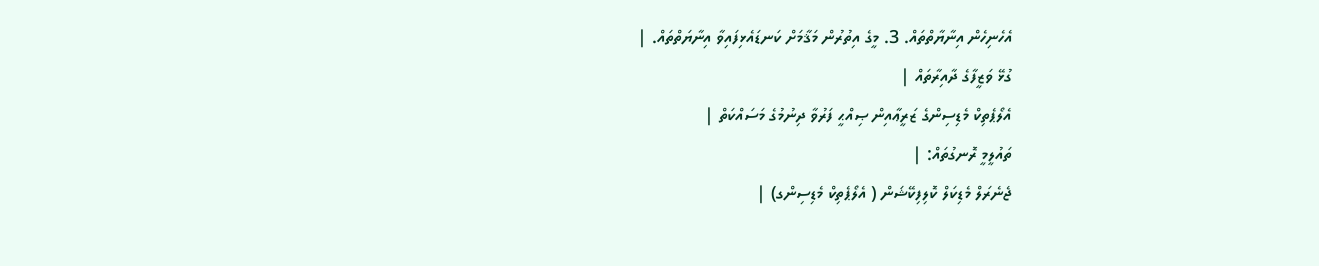އެހެނިހެން އިނާޔާތްތައް. 3. މީގެ އިތުރުން މަޤާމަށް ކަނޑައެޅިފައިވާ އިނާޔަތްތައް. |
ގުޅޭ ވަޒީފާގެ ދާއިރާތައް |
އެލޯޕެތިކް މެޑިސިންގެ ޒަރީޢާއިން ޞިއްޙީ ފަރުވާ ދިނުމުގެ މަސައްކަތް |
ތައުލީމީ ރޮނގުތައް: |
ޖެނެރަލް މެޑިކަލް ކޮލިފިކޭޝަން ( އެލޯޕެތިކް މެޑިސިންގ) |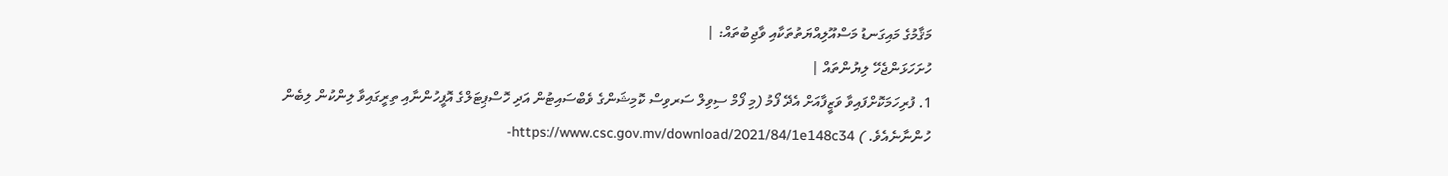މަޤާމުގެ މައިގަނޑު މަސްއޫލިއްޔަތުތަކާއި ވާޖިބުތައް: |
ހުށަހަޅަންޖެހޭ ލިޔުންތައް |
1. ފުރިހަމަކޮށްފައިވާ ވަޒީފާއަށް އެދޭ ފޯމު (މި ފޯމް ސިވިލް ސަރވިސް ކޮމިޝަންގެ ވެބްސައިޓުން އަދި ހޮސްޕިޓަލްގެ އޮފީހުންނާއި ތިރީގައިވާ ލިންކުން ލިބެން ހުންނާނެއެވެ. ) https://www.csc.gov.mv/download/2021/84/1e148c34-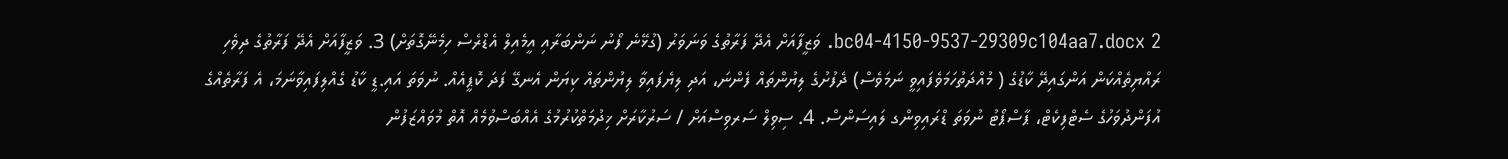bc04-4150-9537-29309c104aa7.docx 2. ވަޒީފާއަށް އެދޭ ފަރާތުގެ ވަނަވަރު (ގުޅޭނެ ފޯނު ނަންބަރާއި އީމެއިލް އެޑްރެސް ހިމެނޭގޮތަށް) 3. ވަޒީފާއަށް އެދޭ ފަރާތުގެ ދިވެހި ރައްޔިތެއްކަން އަންގައިދޭ ކާޑުގެ ( މުއްދަތުހަމަވެފައިވީ ނަމަވެސް) ދެފުށުގެ ލިޔުންތައް ފެންނަ، އަދި ލިޔެފައިވާ ލިޔުންތައް ކިޔަން އެނގޭ ފަދަ ކޮޕީއެއް. ނުވަތަ އައި.ޑީ ކާޑު ގެއްލިފައިވާނަމަ، އެ ފަރާތެއްގެ އުފަންދުވަހުގެ ސެޓްފިކެޓް، ޕާސްޕޯޓު ނުވަތަ ޑްރައިވިންގ ލައިސަންސް. 4. ސިވިލް ސަރވިސްއަށް / ސަރުކާރަށް ޚިދުމަތްކުރުމުގެ އެއްބަސްވުމެއް އޮތް މުވައްޒަފުން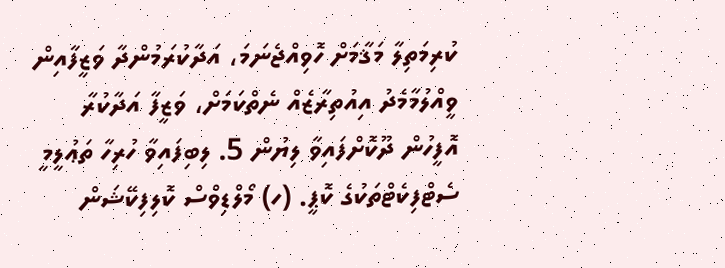ކުރިމަތިލާ މަޤާމަށް ހޮވިއްޖެނަމަ، އަދާކުރަމުންދާ ވަޒީފާއިން ވީއްލުމާމެދު އިއުތިރާޒެއް ނެތްކަމަށް، ވަޒީފާ އަދާކުރާ އޮފީހުން ދޫކޮށްފައިވާ ލިޔުން 5. ލިބިފައިވާ ހުރިހާ ތަޢުލީމީ ސެޓްފިކެޓްތަކުގެ ކޮޕީ. (ހ) މޯލްޑިވްސް ކޮލިފިކޭޝަން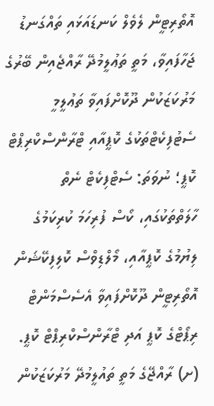އޮތޯރިޓީން ލެވެލް ކަނޑައަޅައި ތައްގަނޑު ޖަހާފައިވާ، މަތީ ތަޢުލީމުދޭ ރާއްޖެއިން ބޭރުގެ މަރުކަޒަކުން ދޫކޮށްފައިވާ ތަޢުލީމީ ސެޓުފިކެޓްތަކުގެ ކޮޕީއާއި ޓްރާންސްކްރިޕްޓް ކޮޕީ؛ ނުވަތަ: ސެޓްފިކެޓް ނެތް ހާލަތްތަކުގައި، ކޯސް ފުރިހަމަ ކުރިކަމުގެ ލިޔުމުގެ ކޮޕީއާއި، މޯލްޑިވްސް ކޮލިފިކޭޝަން އޮތޯރިޓީން ދޫކޮށްފައިވާ އެސެސްމަންޓް ރިޕޯޓްގެ ކޮޕީ އަދި ޓްރާންސްކްރިޕްޓް ކޮޕީ.
(ށ) ރާއްޖޭގެ މަތީ ތައުލީމުދޭ މަރުކަޒަކުން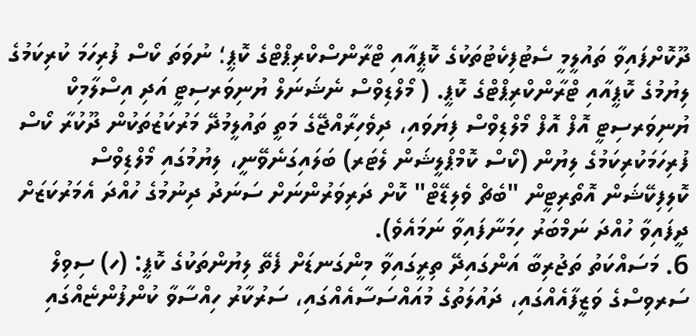ދޫކޮށްފައިވާ ތައުލީމީ ސެޓުފިކެޓުތަކުގެ ކޮޕީއާއި ޓްރާންސްކްރިޕްޓްގެ ކޮޕީ؛ ނުވަތަ ކޯސް ފުރިހަމަ ކުރިކަމުގެ ލިޔުމުގެ ކޮޕީއާއި ޓްރާންކްރިޕްޓްގެ ކޮޕީ. ( މޯލްޑިވްސް ނެޝަނަލް ޔުނިވަރސިޓީ އަދި އިސްލާމިކް ޔުނިވަރސިޓީ އޮފް އޮފް މޯލްޑިވްސް ފިޔަވައި، ދިވެހިރާއްޖޭގެ މަތީ ތައުލީމުދޭ މަރުކަޒުތަކުން ދޫކުރާ ކޯސް ފުރިހަމަކުރިކަމުގެ ލިޔުން (ކޯސް ކޮމްޕްލީޝަން ލެޓަރ) ބަލައިގަނެވޭނީ، ލިޔުމުގައި މޯލްޑިވްސް ކޮލިފިކޭޝަން އޮތޯރިޓީން "ބެޗް ވެލިޑޭޓް" ކޮށް ދަރިވަރުންނަށް ސަނަދު ދިނުމުގެ ހުއްދަ އެމަރުކަޒަށް ދީފައިވާ ހުއްދަ ނަމްބަރު ހިމަނާފައިވާ ނަމައެވެ).
6. މަސައްކަތު ތަޖުރިބާ އަންގައިދޭ ތިރީގައިވާ މިންގަނޑަށް ފެތޭ ލިޔުންތަކުގެ ކޮޕީ: (ހ) ސިވިލް ސަރވިސްގެ ވަޒީފާއެއްގައި، ދައުލަތުގެ މުއައްސަސާއެއްގައި، ސަރުކާރު ހިއްސާވާ ކުންފުންޏެއްގައި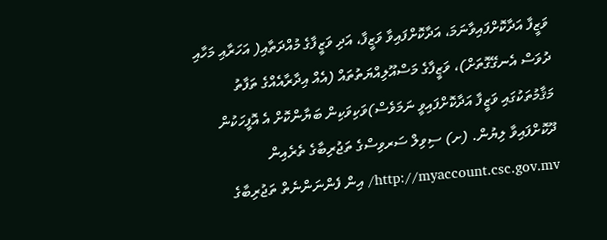ވަޒީފާ އަދާކޮށްފައިވާނަމަ، އަދާކޮށްފައިވާ ވަޒީފާ، އަދި ވަޒީފާގެ މުއްދަތާއި( އަހަރާއި މަހާއި ދުވަސް އެނގޭގޮތަށް)، ވަޒީފާގެ މަސްއޫލިއްޔަތުތައް (އެއް އިދާރާއެއްގެ ތަފާތު މަޤާމުތަކުގައި ވަޒީފާ އަދާކޮށްފައިވީ ނަމަވެސް)ވަކިވަކިން ބަޔާންކޮށް އެ އޮފީހަކުން ދޫކޮށްފައިވާ ލިޔުން. (ށ) ސިވިލް ސަރވިސްގެ ތަޖުރިބާގެ ތެރެއިން http://myaccount.csc.gov.mv/ އިން ފެންނަންނެތް ތަޖުރިބާގެ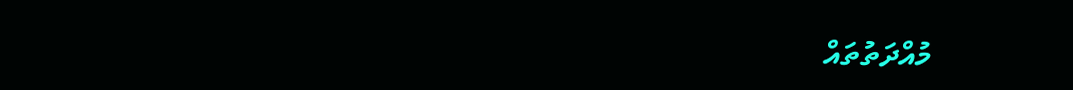މުއްދަތުތައް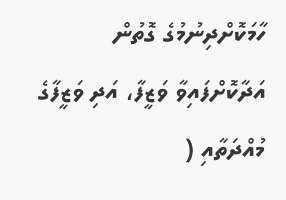ހާމަކޮށްދިނުމުގެ ގޮތުން އަދާކޮށްފައިވާ ވަޒީފާ، އަދި ވަޒީފާގެ މުއްދަތާއި (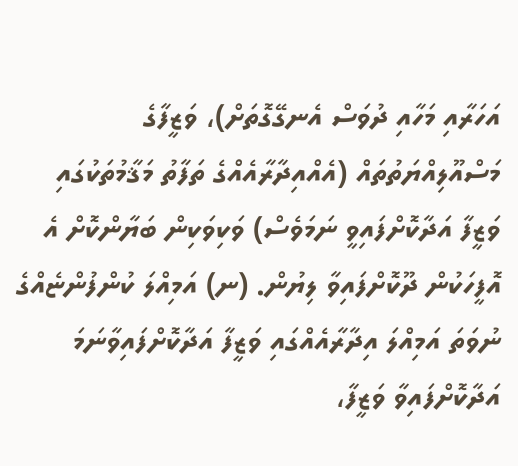އަހަރާއި މަހާއި ދުވަސް އެނގޭގޮތަށް)، ވަޒީފާގެ މަސްއޫލިއްޔަތުތައް (އެއްއިދާރާއެއްގެ ތަފާތު މަޤާމުތަކުގައި ވަޒީފާ އަދާކޮށްފައިވީ ނަމަވެސް) ވަކިވަކިން ބަޔާންކޮށް އެ އޮފީހަކުން ދޫކޮށްފައިވާ ލިޔުން. (ނ) އަމިއްލަ ކުންފުންޏެއްގެ ނުވަތަ އަމިއްލަ އިދާރާއެއްގައި ވަޒީފާ އަދާކޮށްފައިވާނަމަ އަދާކޮށްފައިވާ ވަޒީފާ،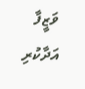ވަޒީފާ އަދާކުރި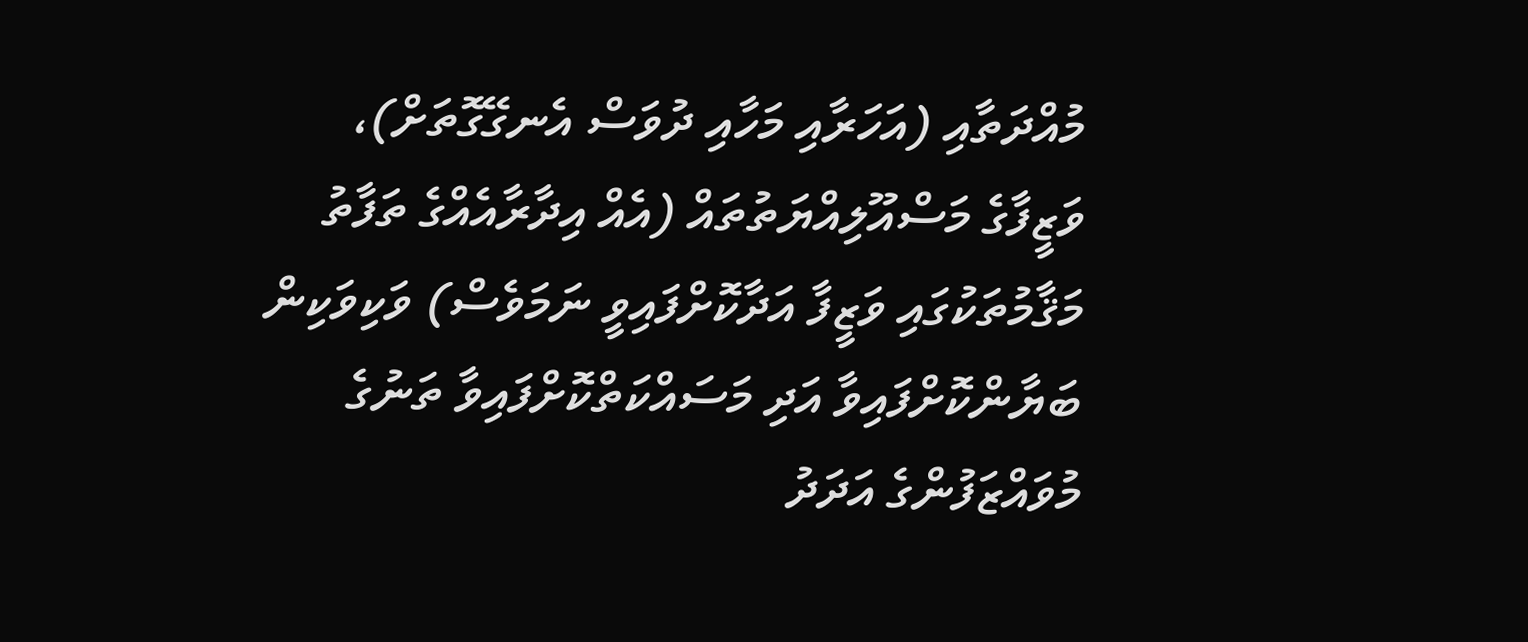މުއްދަތާއި (އަހަރާއި މަހާއި ދުވަސް އެނގޭގޮތަށް)، ވަޒީފާގެ މަސްއޫލިއްޔަތުތައް (އެއް އިދާރާއެއްގެ ތަފާތު މަޤާމުތަކުގައި ވަޒީފާ އަދާކޮށްފައިވީ ނަމަވެސް) ވަކިވަކިން ބަޔާންކޮށްފައިވާ އަދި މަސައްކަތްކޮށްފައިވާ ތަނުގެ މުވައްޒަފުންގެ އަދަދު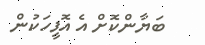ބަޔާންކޮށް އެ އޮފީހަކުން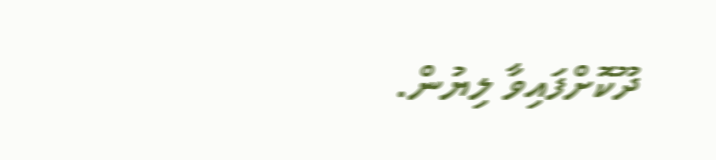ދޫކޮށްފައިވާ ލިޔުން.